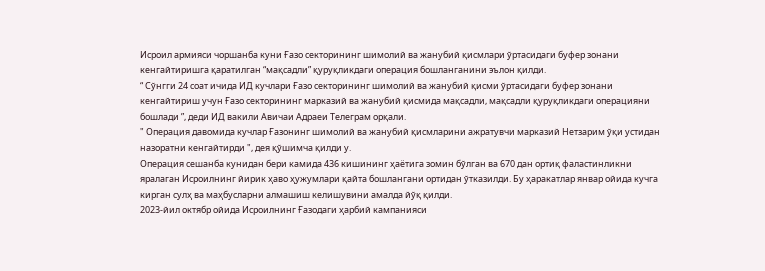Исроил армияси чоршанба куни Ғазо секторининг шимолий ва жанубий қисмлари ўртасидаги буфер зонани кенгайтиришга қаратилган “мақсадли” қуруқликдаги операция бошланганини эълон қилди.
“ Сўнгги 24 соат ичида ИД кучлари Ғазо секторининг шимолий ва жанубий қисми ўртасидаги буфер зонани кенгайтириш учун Ғазо секторининг марказий ва жанубий қисмида мақсадли, мақсадли қуруқликдаги операцияни бошлади ”, деди ИД вакили Авичаи Адраеи Телеграм орқали.
" Операция давомида кучлар Ғазонинг шимолий ва жанубий қисмларини ажратувчи марказий Нетзарим ўқи устидан назоратни кенгайтирди ", дея қўшимча қилди у.
Операция сешанба кунидан бери камида 436 кишининг ҳаётига зомин бўлган ва 670 дан ортиқ фаластинликни яралаган Исроилнинг йирик ҳаво ҳужумлари қайта бошлангани ортидан ўтказилди. Бу ҳаракатлар январ ойида кучга кирган сулҳ ва маҳбусларни алмашиш келишувини амалда йўқ қилди.
2023-йил октябр ойида Исроилнинг Ғазодаги ҳарбий кампанияси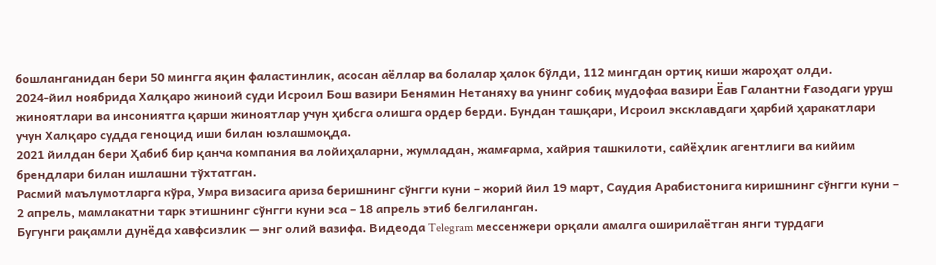бошланганидан бери 50 мингга яқин фаластинлик, асосан аёллар ва болалар ҳалок бўлди, 112 мингдан ортиқ киши жароҳат олди.
2024-йил ноябрида Халқаро жиноий суди Исроил Бош вазири Бенямин Нетаняху ва унинг собиқ мудофаа вазири Ёав Галантни Ғазодаги уруш жиноятлари ва инсониятга қарши жиноятлар учун ҳибсга олишга ордер берди. Бундан ташқари, Исроил эксклавдаги ҳарбий ҳаракатлари учун Халқаро судда геноцид иши билан юзлашмоқда.
2021 йилдан бери Ҳабиб бир қанча компания ва лойиҳаларни, жумладан, жамғарма, хайрия ташкилоти, сайёҳлик агентлиги ва кийим брендлари билан ишлашни тўхтатган.
Расмий маълумотларга кўра, Умра визасига ариза беришнинг сўнгги куни – жорий йил 19 март, Саудия Арабистонига киришнинг сўнгги куни – 2 апрель, мамлакатни тарк этишнинг сўнгги куни эса – 18 апрель этиб белгиланган.
Бугунги рақамли дунёда хавфсизлик — энг олий вазифа. Видеода Telegram мессенжери орқали амалга оширилаётган янги турдаги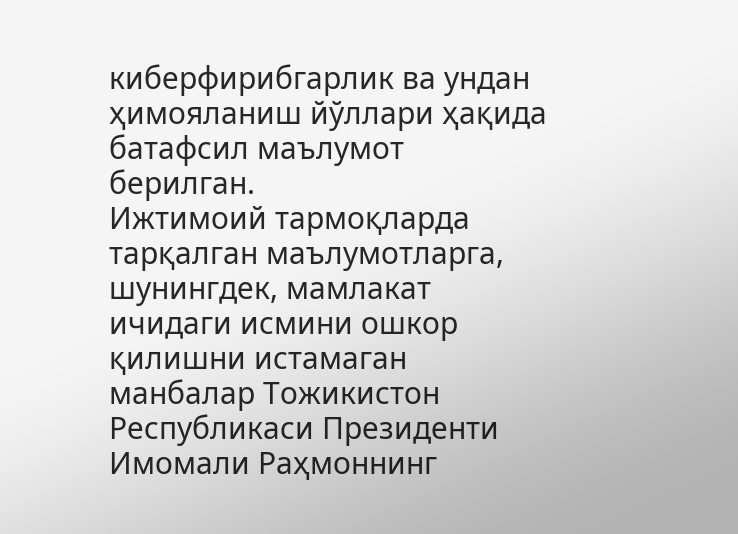киберфирибгарлик ва ундан ҳимояланиш йўллари ҳақида батафсил маълумот берилган.
Ижтимоий тармоқларда тарқалган маълумотларга, шунингдек, мамлакат ичидаги исмини ошкор қилишни истамаган манбалар Тожикистон Республикаси Президенти Имомали Раҳмоннинг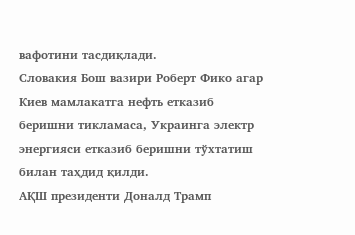вафотини тасдиқлади.
Словакия Бош вазири Роберт Фико агар Киев мамлакатга нефть етказиб беришни тикламаса, Украинга электр энергияси етказиб беришни тўхтатиш билан таҳдид қилди.
АҚШ президенти Доналд Трамп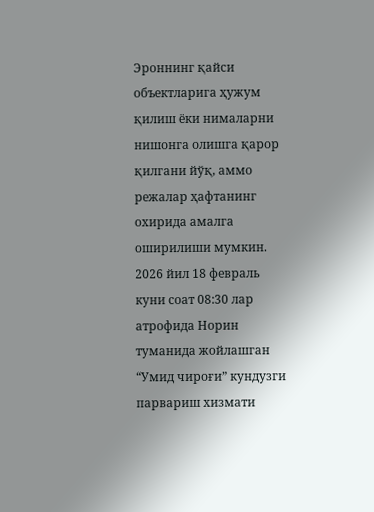Эроннинг қайси объектларига ҳужум қилиш ёки нималарни нишонга олишга қарор қилгани йўқ, аммо режалар ҳафтанинг охирида амалга оширилиши мумкин.
2026 йил 18 февраль куни соат 08:30 лар атрофида Норин туманида жойлашган “Умид чироғи” кундузги парвариш хизмати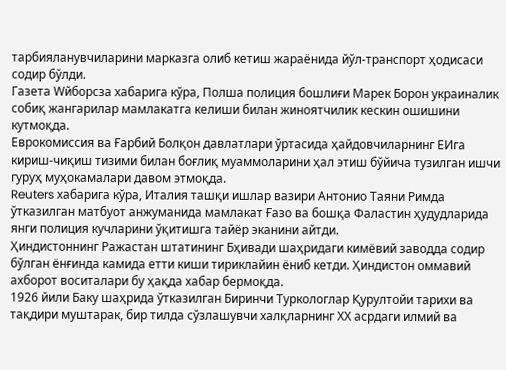тарбияланувчиларини марказга олиб кетиш жараёнида йўл-транспорт ҳодисаси содир бўлди.
Газета Wйборcза хабарига кўра, Полша полиция бошлиғи Марек Борон украиналик собиқ жангарилар мамлакатга келиши билан жиноятчилик кескин ошишини кутмоқда.
Еврокомиссия ва Ғарбий Болқон давлатлари ўртасида ҳайдовчиларнинг ЕИга кириш-чиқиш тизими билан боғлиқ муаммоларини ҳал этиш бўйича тузилган ишчи гуруҳ муҳокамалари давом этмоқда.
Reuters хабарига кўра, Италия ташқи ишлар вазири Антонио Таяни Римда ўтказилган матбуот анжуманида мамлакат Ғазо ва бошқа Фаластин ҳудудларида янги полиция кучларини ўқитишга тайёр эканини айтди.
Ҳиндистоннинг Ражастан штатининг Бҳивади шаҳридаги кимёвий заводда содир бўлган ёнғинда камида етти киши тириклайин ёниб кетди. Ҳиндистон оммавий ахборот воситалари бу ҳақда хабар бермоқда.
1926 йили Баку шаҳрида ўтказилган Биринчи Туркологлар Қурултойи тарихи ва тақдири муштарак, бир тилда сўзлашувчи халқларнинг ХХ асрдаги илмий ва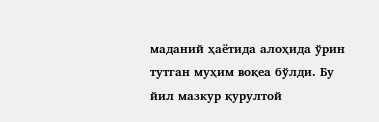маданий ҳаётида алоҳида ўрин тутган муҳим воқеа бўлди. Бу йил мазкур қурултой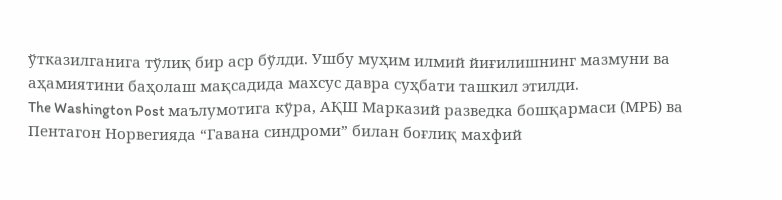ўтказилганига тўлиқ бир аср бўлди. Ушбу муҳим илмий йиғилишнинг мазмуни ва аҳамиятини баҳолаш мақсадида махсус давра суҳбати ташкил этилди.
The Washington Post маълумотига кўра, АҚШ Марказий разведка бошқармаси (МРБ) ва Пентагон Норвегияда “Гавана синдроми” билан боғлиқ махфий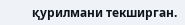қурилмани текширган.